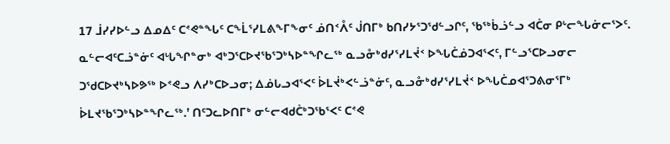17 ᒨᓯᓯᐅᓪᓗ ᐃᓄᐃᑦ ᑕᕝᕙᓐᖓᑦ ᑕᖕᒫᕐᓯᒪᕕᖕᒥᖕᓂᑦ ᓅᑎᑉᐰᑦ ᒎᑎᒥᒃ ᑲᑎᓯᔭᕐᑐᖁᓪᓗᒋᑦ, ᖃᖅᑳᓘᓪᓗ ᐊᑖᓂ ᑭᒡᓕᖓᓃᓕᕐᐳᑦ.
ᓇᓪᓕᐊᑦᑕᓘᓐᓃᑦ ᐊᒡᒐᖏᓐᓂᒃ ᐊᒃᑐᕐᑕᐅᔪᖃᕐᑐᒃᓴᐅᓐᖏᓚᖅ ᓇᓗᓁᒃᑯᓯᕐᓯᒪᔫᑉ ᐅᖓᑖᓅᑐᐊᕐᐸᑦ, ᒥᓪᓗᕐᑕᐅᓗᓂᓕ ᑐᖁᑕᐅᔪᒃᓴᐅᕗᖅ ᐅᕝᕙᓗ ᐱᓯᒃᑕᐅᓗᓂ; ᐃᓅᒐᓗᐊᕐᐸᑦ ᐆᒪᔫᒃᐸᓪᓘᓐᓃᑦ, ᓇᓗᓁᒃᑯᓯᕐᓯᒪᔫᑉ ᐅᖓᑖᓄᐊᕐᑐᕕᓂᕐᒥᒃ ᐆᒪᔪᖃᕐᑐᒃᓴᐅᓐᖏᓚᖅ.’ ᑎᑦᑐᓚᐅᑎᒥᒃ ᓂᓪᓕᐊᑯᑖᒃᑐᖃᕐᐸᑦ ᑕᕝᕙ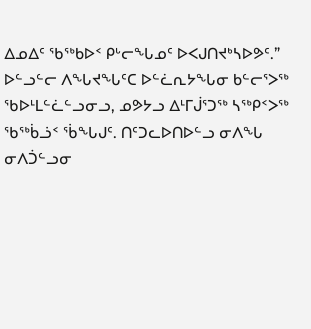ᐃᓄᐃᑦ ᖃᖅᑲᐅᑉ ᑭᒡᓕᖓᓄᑦ ᐅᐸᒍᑎᔪᒃᓴᐅᕗᑦ.”
ᐅᓪᓗᓪᓕ ᐱᖓᔪᖓᑦᑕ ᐅᓪᓛᕆᔭᖓᓂ ᑲᓪᓕᕐᐳᖅ ᖃᐅᒻᒪᓪᓛᓪᓗᓂᓗ, ᓄᕗᔭᓗ ᐃᒻᒥᒎᕐᑐᖅ ᓴᖅᑭᑉᐳᖅ ᖃᖅᑳᓘᑉ ᖄᖓᒍᑦ. ᑎᑦᑐᓚᐅᑎᐅᓪᓗ ᓂᐱᖓ ᓂᐱᑑᓪᓗᓂ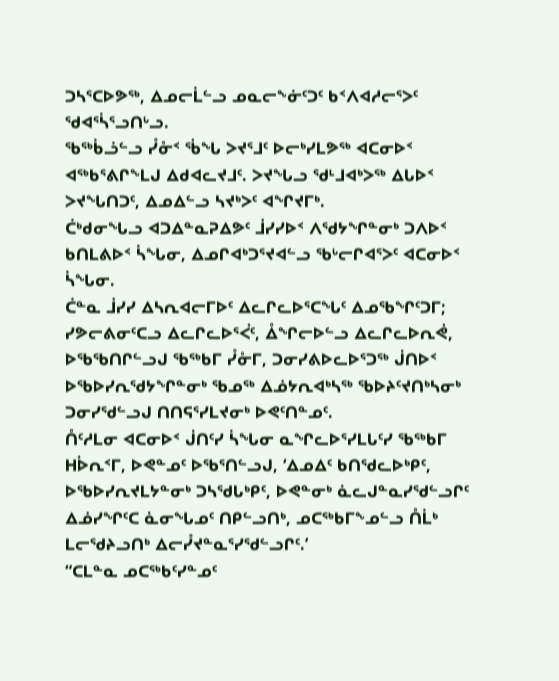ᑐᓴᕐᑕᐅᕗᖅ, ᐃᓄᓕᒫᓪᓗ ᓄᓇᓕᖕᓃᑦᑐᑦ ᑲᑉᐱᐊᓱᓕᕐᐳᑦ ᖁᐊᕐᓵᕐᓗᑎᒡᓗ.
ᖃᖅᑳᓘᓪᓗ ᓮᓁᑉ ᖄᖓ ᐳᔪᕐᒧᑦ ᐅᓕᒃᓯᒪᕗᖅ ᐊᑕᓂᐅᑉ ᐊᖅᑲᕐᕕᒋᖕᒪᒍ ᐃᑯᐊᓚᔪᒧᑦ. ᐳᔪᖓᓗ ᖁᒻᒧᐊᒃᐳᖅ ᐃᒐᐅᑉ ᐳᔪᖓᑎᑐᑦ, ᐃᓄᐃᓪᓗ ᓴᔪᒃᐳᑦ ᐊᖏᔪᒥᒃ.
ᑖᒃᑯᓂᖓᓗ ᐊᑐᐃᓐᓇᕈᐃᕗᑦ ᒨᓯᓯᐅᑉ ᐱᖁᔭᖏᓐᓂᒃ ᑐᐱᐅᑉ ᑲᑎᒪᕕᐅᑉ ᓵᖓᓂ, ᐃᓄᒋᐊᒃᑐᕐᔪᐊᓪᓗ ᖃᒡᓕᒋᐊᕐᐳᑦ ᐊᑕᓂᐅᑉ ᓵᖓᓂ.
ᑖᓐᓇ ᒨᓯᓯ ᐃᓴᕆᐊᓕᒥᐅᑦ ᐃᓚᒋᓚᐅᕐᑕᖓᑦ ᐃᓄᖃᖏᑦᑐᒥ; ᓯᕗᓕᕕᓂᑦᑕᓗ ᐃᓚᒋᓚᐅᕐᐹᑦ, ᐂᖏᓕᐅᓪᓗ ᐃᓚᒋᓚᐅᕆᕚ, ᐅᖃᖃᑎᒋᓪᓗᒍ ᖃᖅᑲᒥ ᓮᓁᒥ, ᑐᓂᓯᕕᐅᓚᐅᕐᑐᖅ ᒎᑎᐅᑉ ᐅᖃᐅᓯᕆᖁᔭᖏᓐᓂᒃ ᖃᓄᖅ ᐃᓅᔭᕆᐊᒃᓴᖅ ᖃᐅᔨᑦᔪᑎᒃᓴᓂᒃ ᑐᓂᓯᖁᓪᓗᒍ ᑎᑎᕋᕐᓯᒪᔪᓂᒃ ᐅᕙᑦᑎᓐᓄᑦ.
ᑍᑦᓱᒪᓂ ᐊᑕᓂᐅᑉ ᒎᑎᑦᓯ ᓵᖓᓂ ᓇᖏᓚᐅᕐᓯᒪᒐᑦᓯ ᖃᖅᑲᒥ ᕼᐆᕆᑉᒥ, ᐅᕙᓐᓄᑦ ᐅᖃᕐᑎᓪᓗᒍ, ‘ᐃᓄᐃᑦ ᑲᑎᖁᓚᐅᒃᑭᑦ, ᐅᖃᐅᓯᕆᔪᒪᔭᓐᓂᒃ ᑐᓴᖁᒐᒃᑭᑦ, ᐅᕙᓐᓂᒃ ᓈᓚᒍᓐᓇᓯᖁᓪᓗᒋᑦ ᐃᓅᓯᖏᑦᑕ ᓈᓂᖓᓄᑦ ᑎᑭᓪᓗᑎᒃ, ᓄᑕᖅᑲᒥᖕᓄᓪᓗ ᑍᒫᒃ ᒪᓕᖁᔨᓗᑎᒃ ᐃᓕᓮᔪᓐᓇᕐᓯᖁᓪᓗᒋᑦ.’
“ᑕᒪᓐᓇ ᓄᑕᖅᑲᑦᓯᓐᓄᑦ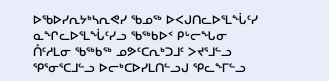ᐅᖃᐅᓯᕆᔭᒃᓴᕆᕙᓯ ᖃᓄᖅ ᐅᐸᒍᑎᓚᐅᕐᒪᖔᑦᓯ ᓇᖏᓚᐅᕐᒪᖔᑦᓯᓗ ᖃᖅᑲᐅᑉ ᑭᒡᓕᖓᓂ ᑍᑦᓱᒪᓂ ᖃᖅᑲᖅ ᓄᕗᑦᑕᕆᒃᑐᒧᑦ ᐳᔪᕐᒧᓪᓗ ᕿᕐᓂᕐᑕᒧᓪᓗ ᐅᓕᒃᑕᐅᓯᒪᑎᓪᓗᒍ ᕿᓚᖕᒥᓪᓗ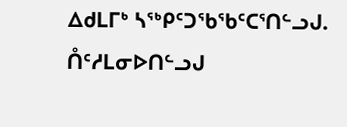ᐃᑯᒪᒥᒃ ᓴᖅᑭᑦᑐᖃᖃᑦᑕᕐᑎᓪᓗᒍ.
ᑍᑦᓱᒪᓂᐅᑎᓪᓗᒍ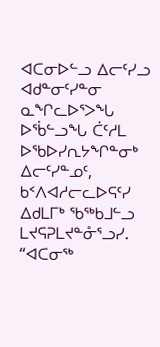ᐊᑕᓂᐅᓪᓗ ᐃᓕᑦᓯᓗ ᐊᑯᓐᓂᑦᓯᓐᓂ ᓇᖏᓚᐅᕐᐳᖓ ᐅᖄᓪᓗᖓ ᑖᑦᓱᒪ ᐅᖃᐅᓯᕆᔭᖏᓐᓂᒃ ᐃᓕᑦᓯᓐᓄᑦ, ᑲᑉᐱᐊᓱᓕᓚᐅᕋᑦᓯ ᐃᑯᒪᒥᒃ ᖃᖅᑲᒧᓪᓗ ᒪᔪᕋᕈᒪᔪᓐᓁᕐᓗᓯ. “ᐊᑕᓂᖅ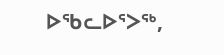ᐅᖃᓚᐅᕐᐳᖅ,